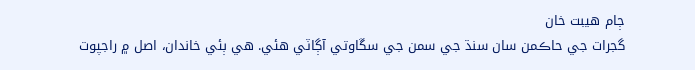ڄام ھيبت خان
گجرات جي حاڪمن سان سنڌ جي سمن جي سڱاوتي آڳاٽي ھئي. ھي ٻئي خاندان، اصل ۾ راجپوت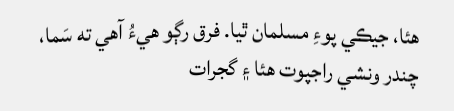ھئا، جيڪي پوءِ مسلمان ٿيا. فرق رڳو ھيءُ آھي ته سَما، چندر ونشي راجپوت ھئا ۽ گجرات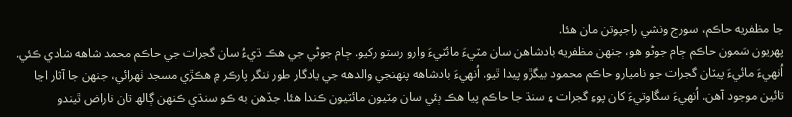جا مظفريه حاڪم، سورج ونشي راجپوتن مان ھئا.
پھريون سَمون حاڪم ڄام جوڻو ھو، جنھن مظفريه بادشاھن سان مٽيءَ مائٽيءَ وارو رستو رکيو. ڄام جوڻي جي ھڪ ڌيءُ سان گجرات جي حاڪم محمد شاھه شادي ڪئي. اُنھيءَ مائيءَ پيٽان گجرات جو ناميارو حاڪم محمود بيگڙو پيدا ٿيو. اُنھيءَ بادشاھه پنھنجي والدھه جي يادگار طور ننگر پارڪر ۾ ھڪڙي مسجد ٺھرائي، جنھن جا آثار اڃا تائين موجود آھن. اُنھيءَ سڱاوتيءَ کان پوءِ گجرات ۽ سنڌ جا حاڪم پيا ھڪ ٻئي سان مِٽيون مائٽيون ڪندا ھئا. جڏھن به ڪو سنڌي ڪنھن ڳالھ تان ناراض ٿيندو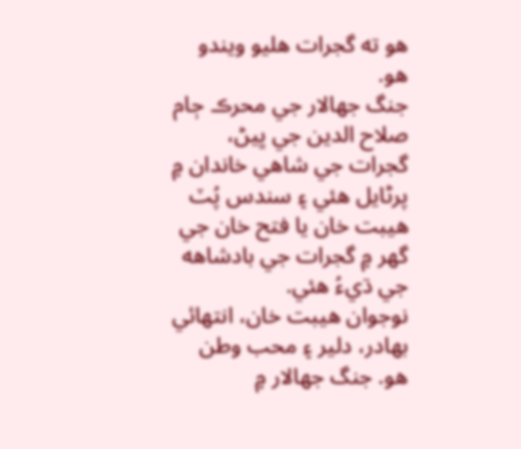ھو ته گجرات ھليو ويندو ھو.
جنگ جھالار جي محرڪ ڄام صلاح الدين جي ڀيڻ، گجرات جي شاھي خاندان ۾ پرڻايل ھئي ۽ سندس پُٽ ھيبت خان يا فتح خان جي گھر ۾ گجرات جي بادشاھه جي ڌيءُ ھئي.
نوجوان ھيبت خان، انتھائي بھادر، دلير ۽ محب وطن ھو. جنگ جھالار ۾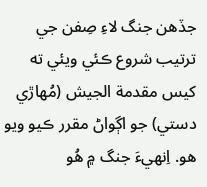جڏھن جنگ لاءِ صِفن جي ترتيب شروع ڪئي ويئي ته کيس مقدمة الجيش (مُھاڙي دستي) جو اڳواڻ مقرر ڪيو ويو ھو. اِنھيءَ جنگ ۾ ھُو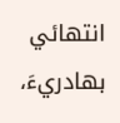انتھائي بھادريءَ،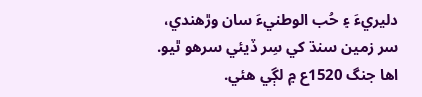دليريءَ ۽ حُب الوطنيءَ سان وڙھندي، سر زمين سنڌ کي سِر ڏيئي سرھو ٿيو. اھا جنگ 1520ع ۾ لڳي ھئي.